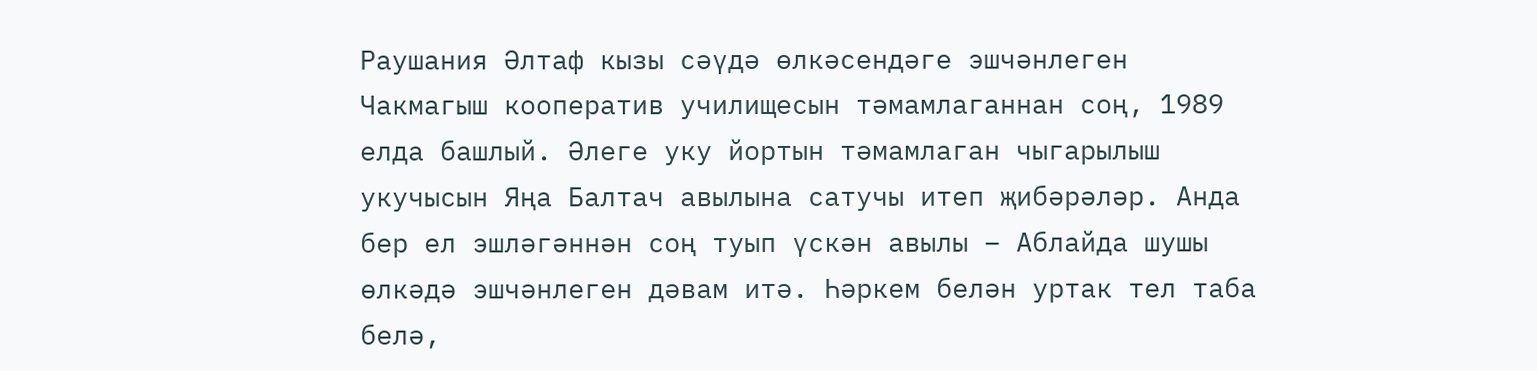Раушания Әлтаф кызы сәүдә өлкәсендәге эшчәнлеген Чакмагыш кооператив училищесын тәмамлаганнан соң, 1989 елда башлый. Әлеге уку йортын тәмамлаган чыгарылыш укучысын Яңа Балтач авылына сатучы итеп җибәрәләр. Анда бер ел эшләгәннән соң туып үскән авылы – Аблайда шушы өлкәдә эшчәнлеген дәвам итә. Һәркем белән уртак тел таба белә,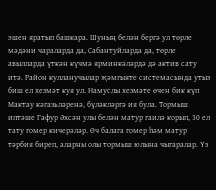эшен яратып башкара. Шуның белән бергә ул төрле мәдәни чараларда да, Сабантуйларда да, төрле авылларда үткән күчмә ярминкәләрдә дә актив сату итә. Район кулланучылар җәмгыяте системасында утыз биш ел хезмәт куя ул. Намуслы хезмәте өчен бик күп Мактау кәгазьләренә, бүләкләргә ия була. Тормыш иптәше Гафур Әхсән улы белән матур гаилә корып, 30 ел тату гомер кичерәләр. Өч балага гомер һәм матур тәрбия биреп, аларны олы тормыш юлына чыгаралар. Үз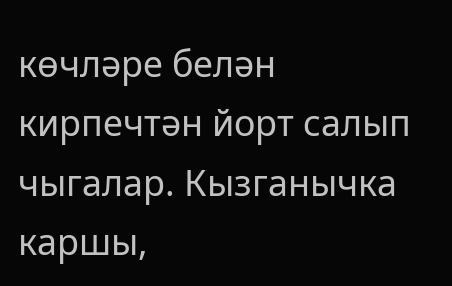көчләре белән кирпечтән йорт салып чыгалар. Кызганычка каршы,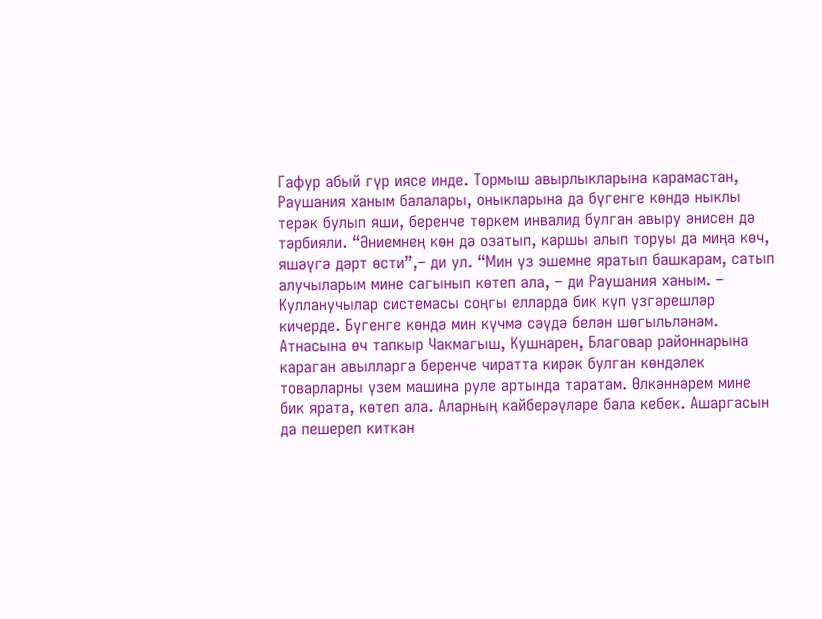Гафур абый гүр иясе инде. Тормыш авырлыкларына карамастан, Раушания ханым балалары, оныкларына да бүгенге көндә ныклы терәк булып яши, беренче төркем инвалид булган авыру әнисен дә тәрбияли. “Әниемнең көн дә озатып, каршы алып торуы да миңа көч, яшәүгә дәрт өсти”,– ди ул. “Мин үз эшемне яратып башкарам, сатып алучыларым мине сагынып көтеп ала, – ди Раушания ханым. – Кулланучылар системасы соңгы елларда бик күп үзгәрешләр кичерде. Бүгенге көндә мин күчмә сәүдә белән шөгыльләнәм. Атнасына өч тапкыр Чакмагыш, Кушнарен, Благовар районнарына караган авылларга беренче чиратта кирәк булган көндәлек товарларны үзем машина руле артында таратам. Өлкәннәрем мине бик ярата, көтеп ала. Аларның кайберәүләре бала кебек. Ашаргасын да пешереп киткән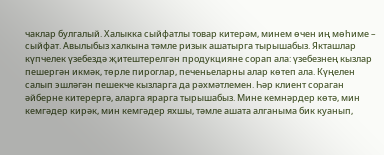чаклар булгалый. Халыкка сыйфатлы товар китерәм, минем өчен иң мөһиме – сыйфат. Авылыбыз халкына тәмле ризык ашатырга тырышабыз. Якташлар күпчелек үзебездә җитештерелгән продукцияне сорап ала: үзебезнең кызлар пешергән икмәк, төрле пироглар, печеньеларны алар көтеп ала. Күңелен салып эшләгән пешекче кызларга да рәхмәтлемен. Һәр клиент сораган әйберне китерергә, аларга ярарга тырышабыз. Мине кемнәрдер көтә, мин кемгәдер кирәк, мин кемгәдер яхшы, тәмле ашата алганыма бик куанып,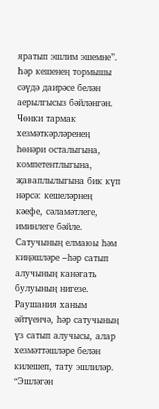яратып эшлим эшемне”. Һәр кешенең тормышы сәүдә даирәсе белән аерылгысыз бәйләнгән. Чөнки тармак хезмәткәрләренең һөнәри осталыгына, компетентлыгына, җаваплылыгына бик күп нәрсә: кешеләрнең кәефе, сәламәтлеге, иминлеге бәйле. Сатучының елмаюы һәм киңәшләре –һәр сатып алучының канәгать булуының нигезе. Раушания ханым әйтүенчә, һәр сатучының үз сатып алучысы, алар хезмәттәшләре белән килешеп, тату эшлиләр. “Эшләгән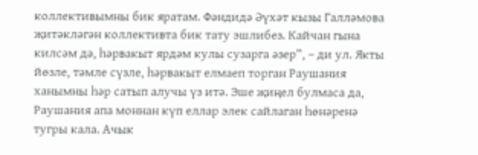коллективымны бик яратам. Фәндидә Әүхәт кызы Галләмова җитәкләгән коллективта бик тату эшлибез. Кайчан гына килсәм дә, һәрвакыт ярдәм кулы сузарга әзер”, – ди ул. Якты йөзле, тәмле сүзле, һәрвакыт елмаеп торган Раушания ханымны һәр сатып алучы үз итә. Эше җиңел булмаса да, Раушания апа моннан күп еллар элек сайлаган һөнәренә тугры кала. Ачык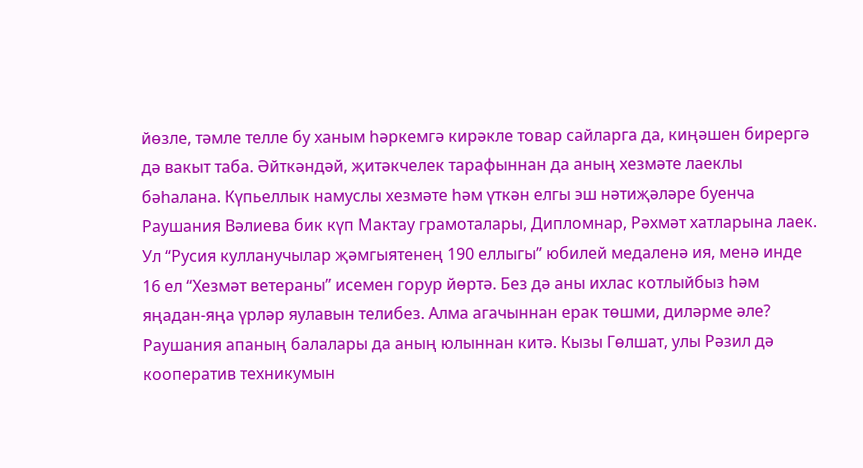йөзле, тәмле телле бу ханым һәркемгә кирәкле товар сайларга да, киңәшен бирергә дә вакыт таба. Әйткәндәй, җитәкчелек тарафыннан да аның хезмәте лаеклы бәһалана. Күпьеллык намуслы хезмәте һәм үткән елгы эш нәтиҗәләре буенча Раушания Вәлиева бик күп Мактау грамоталары, Дипломнар, Рәхмәт хатларына лаек. Ул “Русия кулланучылар җәмгыятенең 190 еллыгы” юбилей медаленә ия, менә инде 16 ел “Хезмәт ветераны” исемен горур йөртә. Без дә аны ихлас котлыйбыз һәм яңадан-яңа үрләр яулавын телибез. Алма агачыннан ерак төшми, диләрме әле? Раушания апаның балалары да аның юлыннан китә. Кызы Гөлшат, улы Рәзил дә кооператив техникумын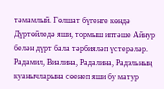тәмамлый. Гөлшат бүгенге көндә Дүртөйледә яши, тормыш иптәше Айнур белән дүрт бала тәрбияләп үстерәләр. Радамил, Виалина, Радалина, Радэльның куанычларына сөенеп яши бу матур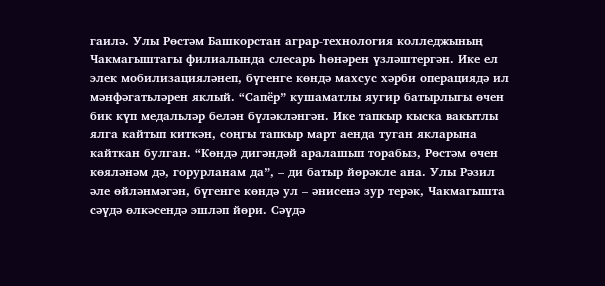гаилә. Улы Рөстәм Башкорстан аграр-технология колледжының Чакмагыштагы филиалында слесарь һөнәрен үзләштергән. Ике ел элек мобилизацияләнеп, бүгенге көндә махсус хәрби операциядә ил мәнфәгатьләрен яклый. “Сапёр” кушаматлы яугир батырлыгы өчен бик күп медальләр белән бүләкләнгән. Ике тапкыр кыска вакытлы ялга кайтып киткән, соңгы тапкыр март аенда туган якларына кайткан булган. “Көндә дигәндәй аралашып торабыз, Рөстәм өчен көяләнәм дә, горурланам да”, – ди батыр йөрәкле ана. Улы Рәзил әле өйләнмәгән, бүгенге көндә ул – әнисенә зур терәк, Чакмагышта сәүдә өлкәсендә эшләп йөри. Сәүдә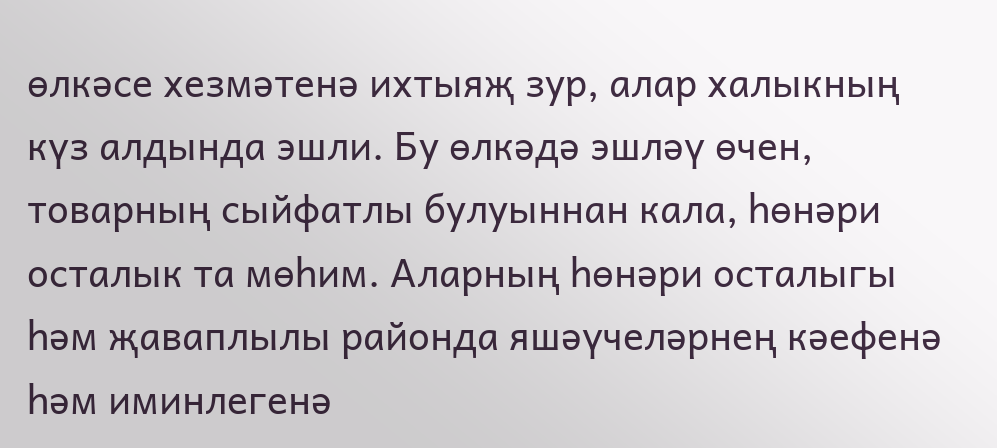өлкәсе хезмәтенә ихтыяҗ зур, алар халыкның күз алдында эшли. Бу өлкәдә эшләү өчен, товарның сыйфатлы булуыннан кала, һөнәри осталык та мөһим. Аларның һөнәри осталыгы һәм җаваплылы районда яшәүчеләрнең кәефенә һәм иминлегенә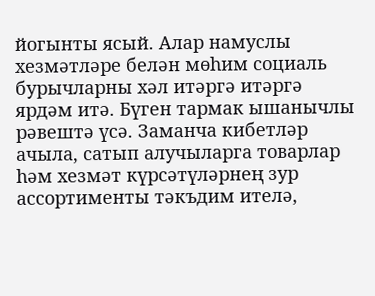йогынты ясый. Алар намуслы хезмәтләре белән мөһим социаль бурычларны хәл итәргә итәргә ярдәм итә. Бүген тармак ышанычлы рәвештә үсә. Заманча кибетләр ачыла, сатып алучыларга товарлар һәм хезмәт күрсәтүләрнең зур ассортименты тәкъдим ителә,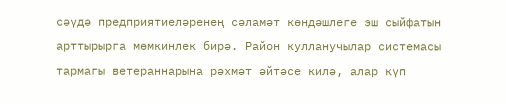сәүдә предприятиеләренең сәламәт көндәшлеге эш сыйфатын арттырырга мөмкинлек бирә. Район кулланучылар системасы тармагы ветераннарына рәхмәт әйтәсе килә, алар күп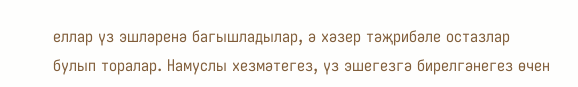еллар үз эшләренә багышладылар, ә хәзер тәҗрибәле остазлар булып торалар. Намуслы хезмәтегез, үз эшегезгә бирелгәнегез өчен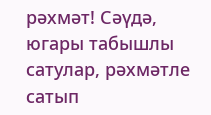рәхмәт! Сәүдә, югары табышлы сатулар, рәхмәтле сатып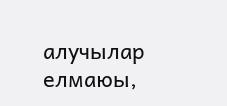алучылар елмаюы,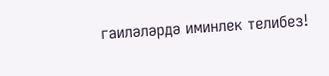гаиләләрдә иминлек телибез!